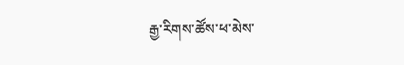རྒྱ་རིགས་ཚོས་ཕ་མེས་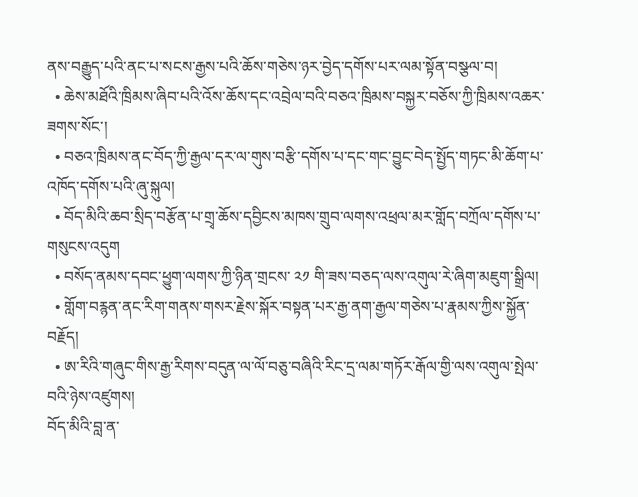ནས་བརྒྱུད་པའི་ནང་པ་སངས་རྒྱས་པའི་ཆོས་གཅེས་ཉར་བྱེད་དགོས་པར་ལམ་སྟོན་བསྩལ་བ།
  • ཆེས་མཐོའི་ཁྲིམས་ཞིབ་པའི་འོས་ཆོས་དང་འབྲེལ་བའི་བཅའ་ཁྲིམས་བསྐྱར་བཅོས་ཀྱི་ཁྲིམས་འཆར་ཟགས་སོང་།
  • བཅའ་ཁྲིམས་ནང་བོད་ཀྱི་རྒྱལ་དར་ལ་གུས་བརྩི་དགོས་པ་དང་གང་བྱུང་བེད་སྤྱོད་གཏང་མི་ཆོག་པ་འཁོད་དགོས་པའི་ཞུ་སྐུལ།
  • བོད་མིའི་ཆབ་སྲིད་བརྩོན་པ་གྲྭ་ཆོས་དབྱིངས་མཁས་གྲུབ་ལགས་འཕྲལ་མར་གློད་བཀྲོལ་དགོས་པ་གསུངས་འདུག
  • བསོད་ནམས་དབང་ཕྱུག་ལགས་ཀྱི་ཉིན་གྲངས་ ༢༡ གི་ཟས་བཅད་ལས་འགུལ་རེ་ཞིག་མཇུག་སྒྲིལ།
  • གློག་བརྙན་ནང་རིག་གནས་གསར་རྗེས་སྐོར་བསྟན་པར་རྒྱ་ནག་རྒྱལ་གཅེས་པ་རྣམས་ཀྱིས་སྐྱོན་བརྗོད།
  • ཨ་རིའི་གཞུང་གིས་རྒྱ་རིགས་བདུན་ལ་ལོ་བཅུ་བཞིའི་རིང་དྲ་ལམ་གཏོར་རྒོལ་གྱི་ལས་འགུལ་སྤེལ་བའི་ཉེས་འཛུགས།
བོད་མིའི་བླ་ན་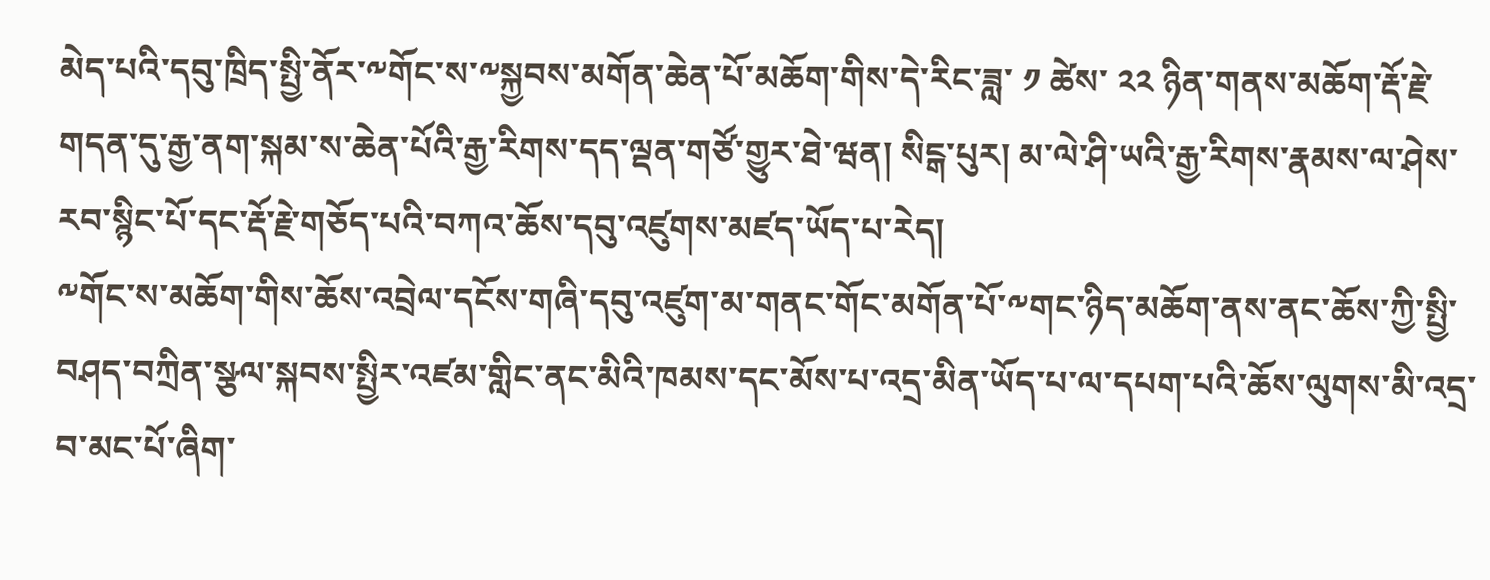མེད་པའི་དབུ་ཁྲིད་སྤྱི་ནོར་༸གོང་ས་༸སྐྱབས་མགོན་ཆེན་པོ་མཆོག་གིས་དེ་རིང་ཟླ་ ༡ ཚེས་ ༢༢ ཉིན་གནས་མཆོག་རྡོ་རྗེ་གདན་དུ་རྒྱ་ནག་སྐམ་ས་ཆེན་པོའི་རྒྱ་རིགས་དད་ལྡན་གཙོ་གྱུར་ཐེ་ཝན། སིངྒ་པུར། མ་ལེ་ཤི་ཡའི་རྒྱ་རིགས་རྣམས་ལ་ཤེས་རབ་སྙིང་པོ་དང་རྡོ་རྗེ་གཅོད་པའི་བཀའ་ཆོས་དབུ་འཛུགས་མཛད་ཡོད་པ་རེད།
༸གོང་ས་མཆོག་གིས་ཆོས་འབྲེལ་དངོས་གཞི་དབུ་འཛུག་མ་གནང་གོང་མགོན་པོ་༸གང་ཉིད་མཆོག་ནས་ནང་ཆོས་ཀྱི་སྤྱི་བཤད་བཀྲིན་སྩལ་སྐབས་སྤྱིར་འཛམ་གླིང་ནང་མིའི་ཁམས་དང་མོས་པ་འདྲ་མིན་ཡོད་པ་ལ་དཔག་པའི་ཆོས་ལུགས་མི་འདྲ་བ་མང་པོ་ཞིག་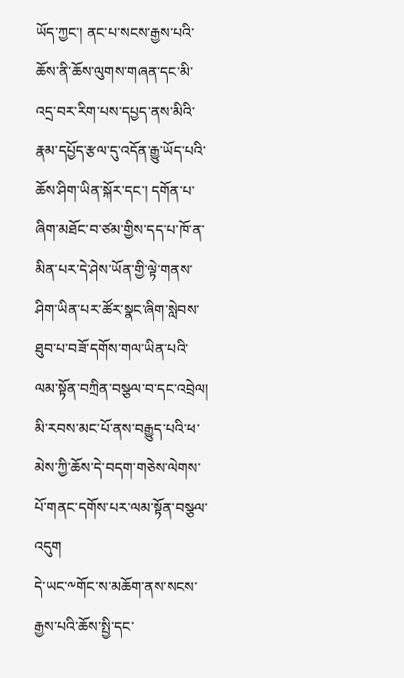ཡོད་ཀྱང་། ནང་པ་སངས་རྒྱས་པའི་ཆོས་ནི་ཆོས་ལུགས་གཞན་དང་མི་འདྲ་བར་རིག་པས་དཔྱད་ནས་མིའི་རྣམ་དཔྱོད་རྩལ་དུ་འདོན་རྒྱུ་ཡོད་པའི་ཆོས་ཤིག་ཡིན་སྐོར་དང་། དགོན་པ་ཞིག་མཐོང་བ་ཙམ་གྱིས་དད་པ་ཁོ་ན་མིན་པར་དེ་ཤེས་ཡོན་གྱི་ལྟེ་གནས་ཤིག་ཡིན་པར་ཚོར་སྣང་ཞིག་སླེབས་ཐུབ་པ་བཟོ་དགོས་གལ་ཡིན་པའི་ལམ་སྟོན་བཀྲིན་བསྩལ་བ་དང་འབྲེལ། མི་རབས་མང་པོ་ནས་བརྒྱུད་པའི་ཕ་མེས་ཀྱི་ཆོས་དེ་བདག་གཅེས་ལེགས་པོ་གནང་དགོས་པར་ལམ་སྟོན་བསྩལ་འདུག
དེ་ཡང་༸གོང་ས་མཆོག་ནས་སངས་རྒྱས་པའི་ཆོས་སྤྱི་དང་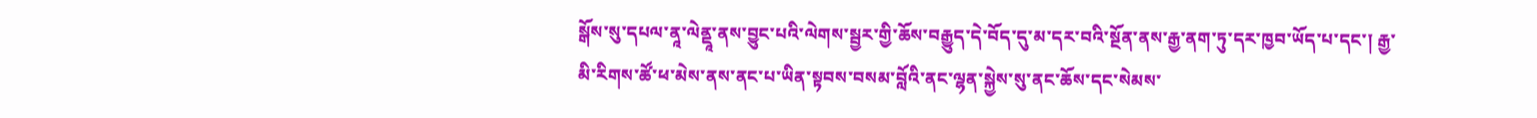སྒོས་སུ་དཔལ་ནཱ་ལེནྡཱ་ནས་བྱུང་པའི་ལེགས་སྦྱར་གྱི་ཆོས་བརྒྱུད་དེ་བོད་དུ་མ་དར་བའི་སྔོན་ནས་རྒྱ་ནག་ཏུ་དར་ཁྱབ་ཡོད་པ་དང་། རྒྱ་མི་རིགས་ཚོ་ཕ་མེས་ནས་ནང་པ་ཡིན་སྟབས་བསམ་བློའི་ནང་ལྷན་སྐྱེས་སུ་ནང་ཆོས་དང་སེམས་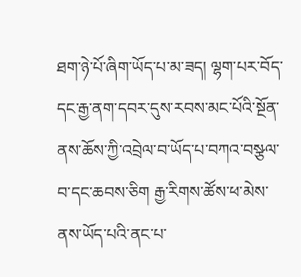ཐག་ཉེ་པོ་ཞིག་ཡོད་པ་མ་ཟད། ལྷག་པར་བོད་དང་རྒྱ་ནག་དབར་དུས་རབས་མང་པོའི་སྔོན་ནས་ཆོས་ཀྱི་འབྲེལ་བ་ཡོད་པ་བཀའ་བསྩལ་བ་དང་ཆབས་ཅིག རྒྱ་རིགས་ཚོས་ཕ་མེས་ནས་ཡོད་པའི་ནང་པ་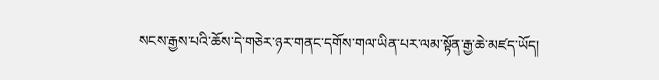སངས་རྒྱས་པའི་ཆོས་དེ་གཅེར་ཉར་གནང་དགོས་གལ་ཡིན་པར་ལམ་སྟོན་རྒྱ་ཆེ་མཛད་ཡོད།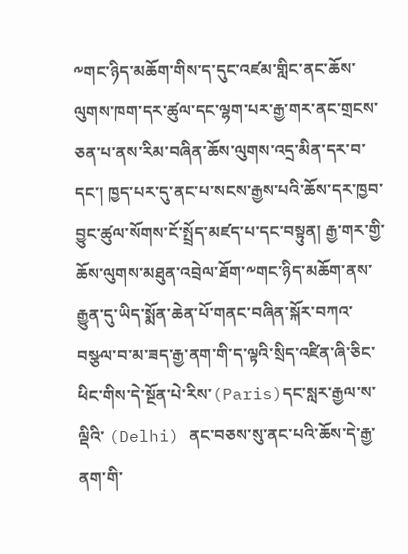༸གང་ཉིད་མཆོག་གིས་ད་དུང་འཛམ་གླིང་ནང་ཆོས་ལུགས་ཁག་དར་ཚུལ་དང་ལྷག་པར་རྒྱ་གར་ནང་གྲངས་ཅན་པ་ནས་རིམ་བཞིན་ཆོས་ལུགས་འདྲ་མིན་དར་བ་དང་། ཁྱད་པར་དུ་ནང་པ་སངས་རྒྱས་པའི་ཆོས་དར་ཁྱབ་བྱུང་ཚུལ་སོགས་ངོ་སྤྲོད་མཛད་པ་དང་བསྟུན། རྒྱ་གར་གྱི་ཆོས་ལུགས་མཐུན་འབྲེལ་ཐོག་༸གང་ཉིད་མཆོག་ནས་རྒྱུན་དུ་ཡིད་སྨོན་ཆེན་པོ་གནང་བཞིན་སྐོར་བཀའ་བསྩལ་བ་མ་ཟད་རྒྱ་ནག་གི་ད་ལྟའི་སྲིད་འཛིན་ཞི་ཅིང་ཕིང་གིས་དེ་སྔོན་པེ་རིས་(Paris)དང་སླར་རྒྱལ་ས་ལྡིའི་ (Delhi) ནང་བཅས་སུ་ནང་པའི་ཆོས་དེ་རྒྱ་ནག་གི་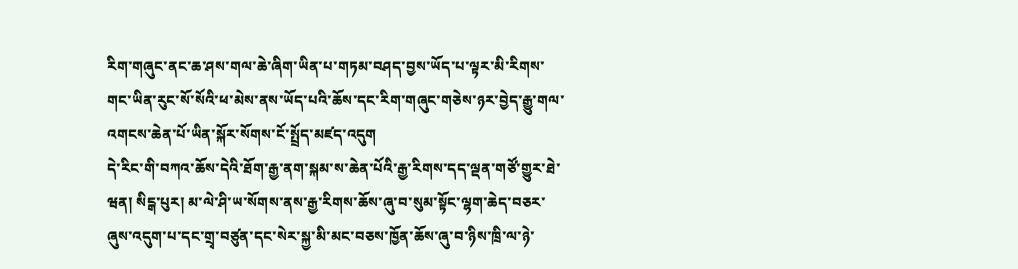རིག་གཞུང་ནང་ཆ་ཤས་གལ་ཆེ་ཞིག་ཡིན་པ་གཏམ་བཤད་བྱས་ཡོད་པ་ལྟར་མི་རིགས་གང་ཡིན་རུང་སོ་སོའི་ཕ་མེས་ནས་ཡོད་པའི་ཆོས་དང་རིག་གཞུང་གཅེས་ཉར་བྱེད་རྒྱུ་གལ་འགངས་ཆེན་པོ་ཡིན་སྐོར་སོགས་ངོ་སྤྲོད་མཛད་འདུག
དེ་རིང་གི་བཀའ་ཆོས་དེའི་ཐོག་རྒྱ་ནག་སྐམ་ས་ཆེན་པོའི་རྒྱ་རིགས་དད་ལྡན་གཙོ་གྱུར་ཐེ་ཝན། སིངྒ་པུར། མ་ལེ་ཤི་ཡ་སོགས་ནས་རྒྱ་རིགས་ཆོས་ཞུ་བ་སུམ་སྟོང་ལྷག་ཆེད་བཅར་ཞུས་འདུག་པ་དང་གྲྭ་བཙུན་དང་སེར་སྐྱ་མི་མང་བཅས་ཁྱོན་ཆོས་ཞུ་བ་ཉིས་ཁྲི་ལ་ཉེ་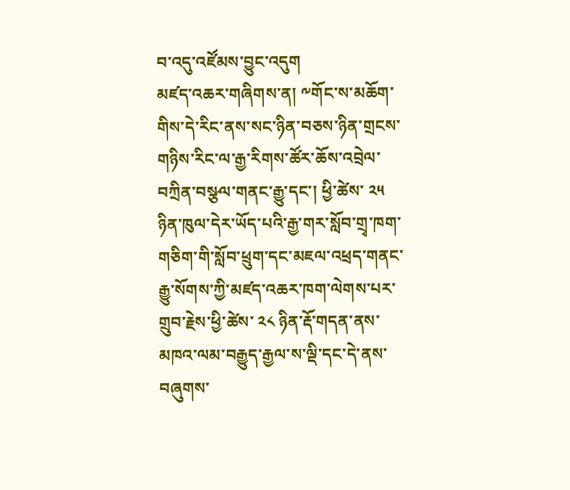བ་འདུ་འཛོམས་བྱུང་འདུག
མཛད་འཆར་གཞིགས་ན། ༸གོང་ས་མཆོག་གིས་དེ་རིང་ནས་སང་ཉིན་བཅས་ཉིན་གྲངས་གཉིས་རིང་ལ་རྒྱ་རིགས་ཚོར་ཆོས་འབྲེལ་བཀྲིན་བསྩལ་གནང་རྒྱུ་དང་། ཕྱི་ཚེས་ ༢༥ ཉིན་ཁུལ་དེར་ཡོད་པའི་རྒྱ་གར་སློབ་གྲྭ་ཁག་གཅིག་གི་སློབ་ཕྲུག་དང་མཇལ་འཕྲད་གནང་རྒྱུ་སོགས་ཀྱི་མཛད་འཆར་ཁག་ལེགས་པར་གྲུབ་རྗེས་ཕྱི་ཚེས་ ༢༨ ཉིན་རྡོ་གདན་ནས་མཁའ་ལམ་བརྒྱུད་རྒྱལ་ས་ལྡི་དང་དེ་ནས་བཞུགས་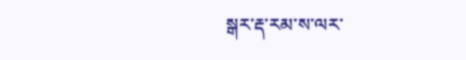སྒར་རྡ་རམ་ས་ལར་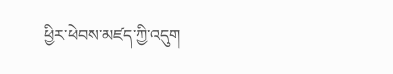ཕྱིར་ཕེབས་མཛད་ཀྱི་འདུག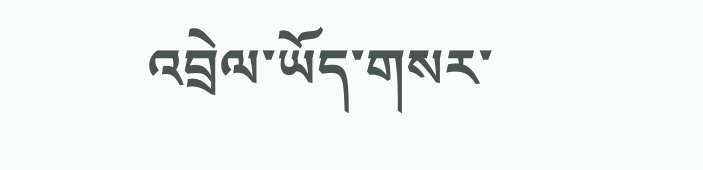འབྲེལ་ཡོད་གསར་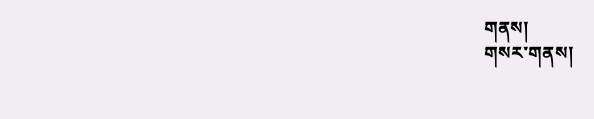གནས།
གསར་གནས།